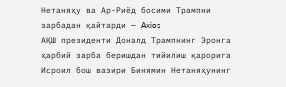Нетаняҳу ва Ар-Риёд босими Трампни зарбадан қайтарди — Axios
АҚШ президенти Доналд Трампнинг Эронга ҳарбий зарба беришдан тийилиш қарорига Исроил бош вазири Бинямин Нетаняҳунинг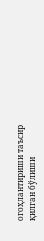огоҳлантириши таъсир қилган бўлиши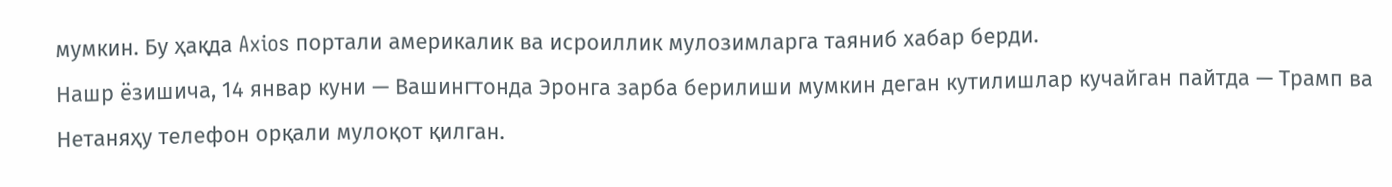мумкин. Бу ҳақда Axios портали америкалик ва исроиллик мулозимларга таяниб хабар берди.
Нашр ёзишича, 14 январ куни — Вашингтонда Эронга зарба берилиши мумкин деган кутилишлар кучайган пайтда — Трамп ва Нетаняҳу телефон орқали мулоқот қилган.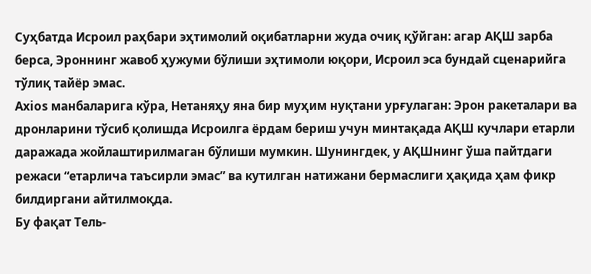Суҳбатда Исроил раҳбари эҳтимолий оқибатларни жуда очиқ қўйган: агар АҚШ зарба берса, Эроннинг жавоб ҳужуми бўлиши эҳтимоли юқори, Исроил эса бундай сценарийга тўлиқ тайёр эмас.
Axios манбаларига кўра, Нетаняҳу яна бир муҳим нуқтани урғулаган: Эрон ракеталари ва дронларини тўсиб қолишда Исроилга ёрдам бериш учун минтақада АҚШ кучлари етарли даражада жойлаштирилмаган бўлиши мумкин. Шунингдек, у АҚШнинг ўша пайтдаги режаси “етарлича таъсирли эмас” ва кутилган натижани бермаслиги ҳақида ҳам фикр билдиргани айтилмоқда.
Бу фақат Тель-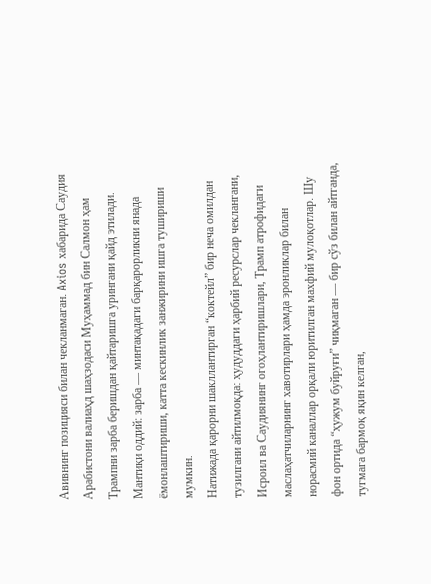Авивнинг позицияси билан чекланмаган. Axios хабарида Саудия Арабистони валиаҳд шаҳзодаси Муҳаммад бин Салмон ҳам Трампни зарба беришдан қайтаришга урингани қайд этилади. Мантиқи оддий: зарба — минтақадаги барқарорликни янада ёмонлаштириши, катта кескинлик занжирини ишга тушириши мумкин.
Натижада қарорни шакллантирган “коктейл” бир неча омилдан тузилгани айтилмоқда: ҳудуддаги ҳарбий ресурслар чеклангани, Исроил ва Саудиянинг огоҳлантиришлари, Трамп атрофидаги маслаҳатчиларнинг хавотирлари ҳамда эронликлар билан норасмий каналлар орқали юритилган махфий мулоқотлар. Шу фон ортида “ҳужум буйруғи” чиқмаган — бир сўз билан айтганда, тугмага бармоқ яқин келган,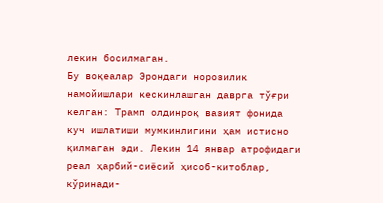лекин босилмаган.
Бу воқеалар Эрондаги норозилик намойишлари кескинлашган даврга тўғри келган: Трамп олдинроқ вазият фонида куч ишлатиши мумкинлигини ҳам истисно қилмаган эди. Лекин 14 январ атрофидаги реал ҳарбий-сиёсий ҳисоб-китоблар, кўринади-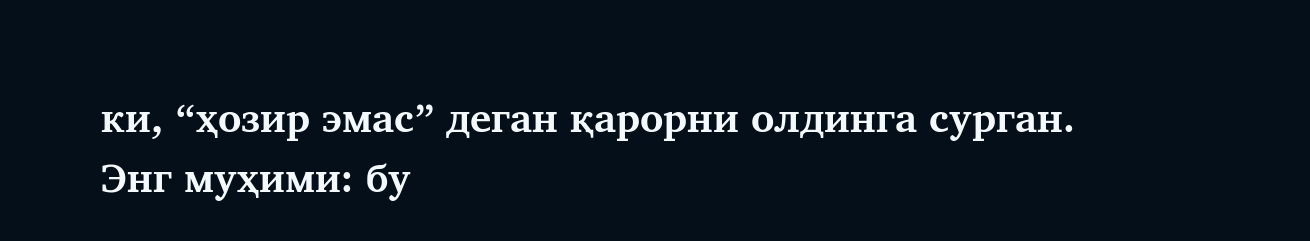ки, “ҳозир эмас” деган қарорни олдинга сурган.
Энг муҳими: бу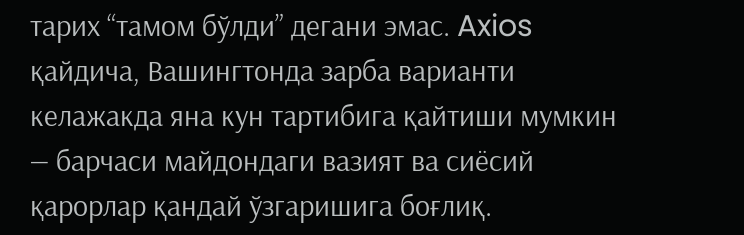тарих “тамом бўлди” дегани эмас. Axios қайдича, Вашингтонда зарба варианти келажакда яна кун тартибига қайтиши мумкин — барчаси майдондаги вазият ва сиёсий қарорлар қандай ўзгаришига боғлиқ.